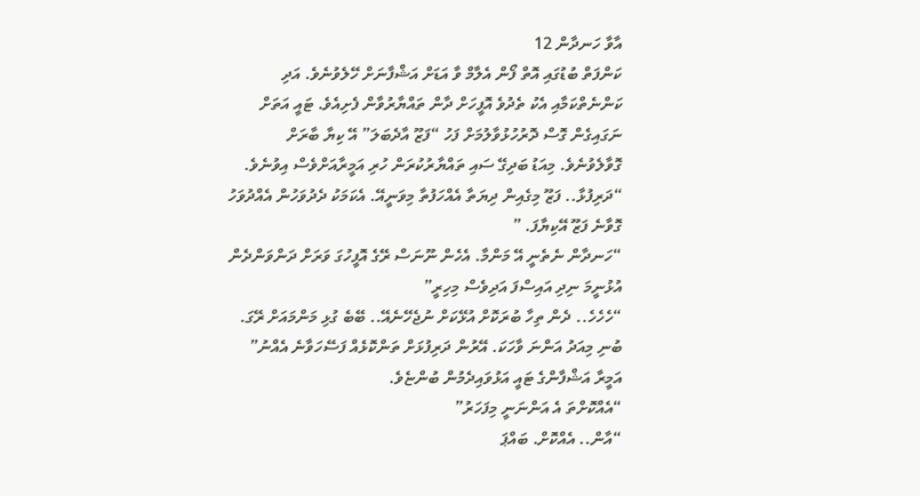އާވާ ހަނދާން 12
ކަންފަތް ބުޑުގައި އޮތް ފޯން އެލާމް ވާ އަޑަށް އަޝްފާނަށް ހޭލެވުނެވެ. އަދި ކަންނެތްކަމާއި އެކު ތެދުވެ އޮފީހަށް ދާން ތައްޔާރުވާން ފެށިއެވެ. ޓައީ އަތަށް ނަގައިގެން ގޮސް ދޮރުހުޅުވާލުމަށް ފަހު “ފަޒޫ އާދެބަލަ” އޭ ކިޔާ ބާރަށް ގޮވާލެވުނެވެ. މިއަޑު ބަދިގޭ ސައި ތައްޔާރުކުރަން ހުރި އަމީރާއަށްވެސް އިވުނެވެ.
“ދަރިފުޅާ.. ފަޒޫ މިގެއިން ދިޔަތާ އެއްހަފުތާ މިވަނީއޭ. އެކަމަކު ދެދުވަހުން އެއްދުވަހު ގޮވާނެ ފަޒޫ އޭކިޔާފަ. ”
“ހަނދާން ނެތެނީ އޭ މަންމާ. އެހެން ނޫނަސް ރޭގެ އޮފީހުގަ ވަރަށް ދަންވަންދެން އުޅުނީމަ ނިދި އައިސްފަ އަދިވެސް މިހިރީ”
“ހެހެހެ.. ދެން ތިހާ ބުރަކޮށް އުޅޭކަށް ނުޖެހޭނެއޭ.. ބޭބެ ގުޅި މަންމައަށް ރޭގަ. ބުނި މިއަދު އަންނަ ވާހަކަ. އޭރުން ދަރިފުޅަށް ތަންކޮޅެއް ފަސޭހަވާނެ އެއްނު” އަމީރާ އަޝްފާންގެ ޓައީ އަޅުވައިދެމުން ބުންޏެވެ.
“އެއްކޮށްތަ އެ އަންނަނީ މިފަހަރު”
“އާން.. އެއްކޮށް. ބައްޕަ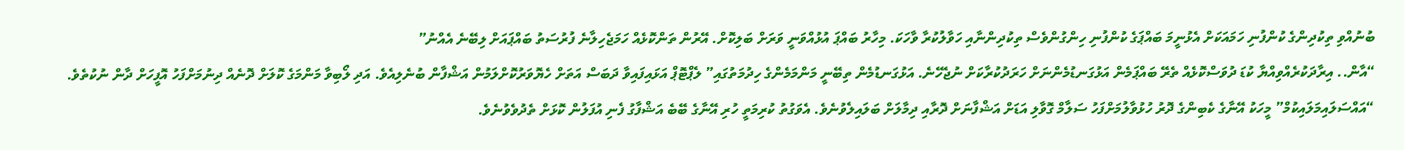ބުނުއްވި ތިކުދިންގެ ކުންފުނި ހަމައަކަށް އެޅުނީމަ ބައްޕަގެ ކުންފުނި ހިންގުންވެސް ތިކުދިންނާއި ހަވާލުކުރާ ވާހަކަ. މިހާރު ބައްޕަ އުޅުއްވަނީ ވަރަށް ބަލިކޮށް. އޭރުން ތަންކޮޅެއް ހަމަޖެހިލާނެ ފުރުސަތު ބައްޕައަށް ލިބޭނެ އެއްނު”
“އާން.. އިރާދަކުރެއްވިއްޔާ ކުޑަ ދުވަސްކޮޅެއް ތެރޭ ބައްޕަމެން އަޅުގަނޑުމެންނަށް ހަރަދުކުރާކަށް ނުޖެހޭނެ. އަޅުގަނޑުމެން ތިބޭނީ މަންމަމެންގެ ހިދުމަތުގައި” ލެޕްޓޮޕް އަޅައިފައިވާ ދަބަސް އަތަށް ހެޔޮވަރުކޮށްލަމުން އަޝްފާން ބުނެލިއެވެ. އަދި ލޯބިވާ މަންމަގެ ކޮލަށް ދޮނެއް ދިނުމަށްފަހު އޮފީހަށް ދާން ނުކުތެވެ.
“އައްސަލައިމަލައިކުމް” މީހަކު އޭނާގެ ކެބިންގެ ދޮރު ހުޅުވާލުމަށްފަހު ސަލާމް ގޮވާލި އަޑަށް އަޝްފާނަށް ދޮރާއި ދިމާލަށް ބަލައިލެވުނެވެ. އެވަގުތު ކުރިމަތީ ހުރި އޭނާގެ ބޭބެ އަޝްފާގު ފެނި އުފަލުން ކޮޅަށް ތެދުވެވުނެވެ.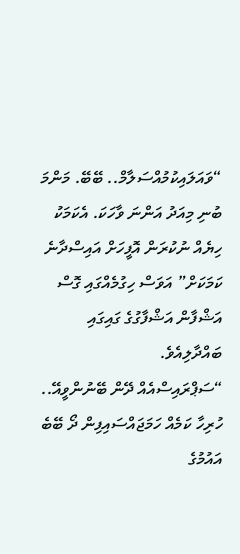“ވައަލައިކުމުއްސަލާމް.. ބޭބޭ. މަންމަ ބުނި މިއަދު އަންނަ ވާހަކަ. އެކަމަކު ހިޔެއް ނުކުރަން އޮފީހަށް އައިސްދާނެ ކަމަކަށް” އަވަސް ހިގުމެއްގައި ގޮސް އަޝްފާން އަޝްފާގުގެ ގައިގައި ބައްދާލިއެވެ.
“ސަޕްރައިސްއެއް ދޭން ބޭނުންވީއޭ.. ހުރިހާ ކަމެއް ހަމަޖައްސައިފިން ދޯ ބޭބެ އައުމުގެ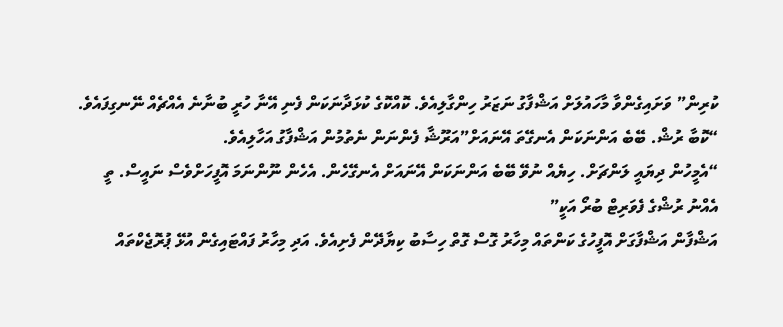ކުރިން” ވަށައިގެންވާ މާހައުލަށް އަޝްފާގު ނަޒަރު ހިންގާލިއެވެ. ކޮއްކޮގެ ކުޅަދާނަކަން ފެނި އޭނާ ހުރީ ބުނާނެ އެއްޗެއް ނޭނގިފައެވެ.
“ކޮބާ ރުޝް. ބޭބެ އަންނަކަން އެނގޭތަ އޭނައަށް”އަރޫޝާ ފެންނަން ނެތުމުން އަޝްފާގު އަހާލިއެވެ.
“އެމީހުން ދިޔައީ ލަންޗަށް. ހިޔެއް ނުވޭ ބޭބެ އަންނަކަން އޭނައަށް އެނގޭހެން. އެހެން ނޫންނަމަ އޮފީހަށްވެސް ނައީސް. ތީ އެއްނު ރުޝްގެ ފެވަރިޓް ބުރޯ އަކީ”
އަޝްފާން އަޝްފާގަށް އޮފީހުގެ ކަންތައް މިހާރު ގޮސް ގޮތް ހިސާބު ކިޔާދޭން ފެށިއެވެ. އަދި މިހާރު ފައްޓައިގެން އުޅޭ ޕުރޮޖެކްތައް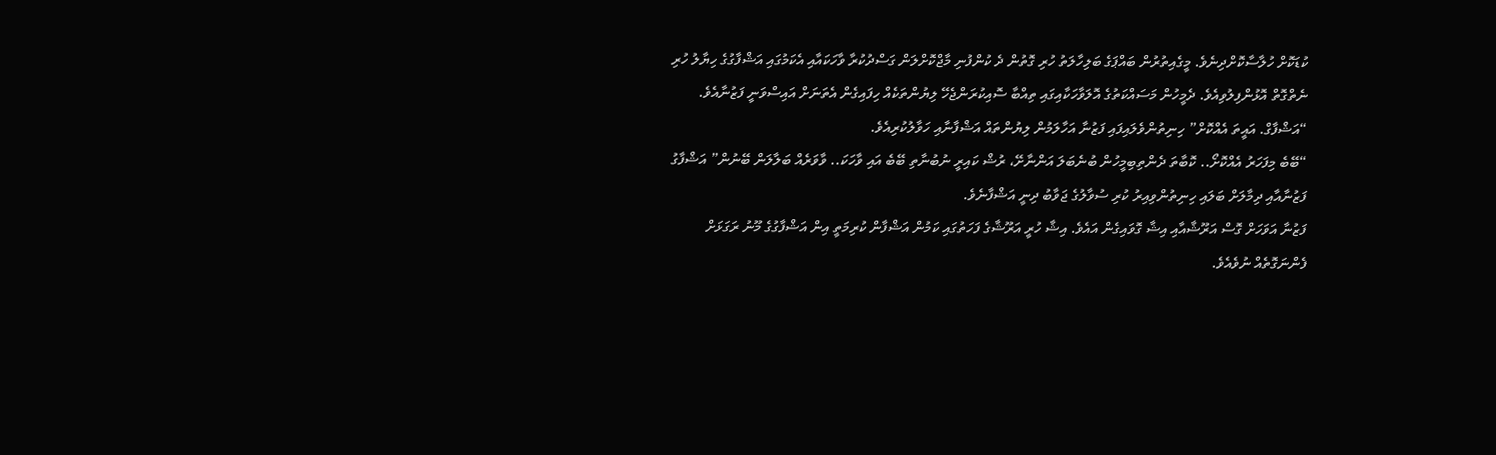ކުޑަކޮށް ހުލާސާކޮށްދިނެވެ. މީގެއިތުރުން ބައްޕަގެ ބަލިހާލަތު ހުރި ގޮތުން ދެ ކުންފުނި މާޖްކޮށްލަން ގަސްދުކުރާ ވާހަކައާއި އެކަމުގައި އަޝްފާގުގެ ހިޔާލު ހުރި ނެތްގޮތް އޮޅުންފިލުވިއެވެ. ދެމީހުން މަސައްކަތުގެ އޮލަވާހަކާއިގައި ތިއްބާ ސޮއިކުރަންޖެހޭ ލިޔުންތަކެއް ހިފައިގެން އެތަނަށް އައިސްވަނީ ފަޒުނާއެވެ.
“އަޝްފާގް. އައީތަ އެއްކޮށް” ހިނިތުންވެލައިފައި ފަޒުނާ އަހާލަމުން ލިޔުންތައް އަޝްފާނާއި ހަވާލުކުރިއެވެ.
“ބޭބެ މިފަހަރު އެއްކޮށޯ.. ކޮބާތަ ދެންތިބިމީހުން ބުނެބަލަ އަންނާށޭ، ރުޝް ކައިރީ ނުބުނާތި ބޭބެ އައި ވާހަކަ.. ވާވަރެއް ބަލާލަން ބޭނުން” އަޝްފާގު ފަޒުނާއާއި ދިމާލަށް ބަލައި ހިނިތުންވިއިރު ކުރި ސުވާލުގެ ޖަވާބު ދިނީ އަޝްފާނެވެ.
ފަޒުނާ އަވަހަށް ގޮސް އަރޫޝާއާއި އިޝާ ގޮވައިގެން އައެވެ. އިޝާ ހުރީ އަރޫޝާގެ ފަހަތުގައި ކަމުން އަޝްފާން ކުރިމަތީ އިން އަޝްފާގުގެ މޫނު ރަގަޅަށް ފެންނަގޮތެއް ނުވެއެވެ.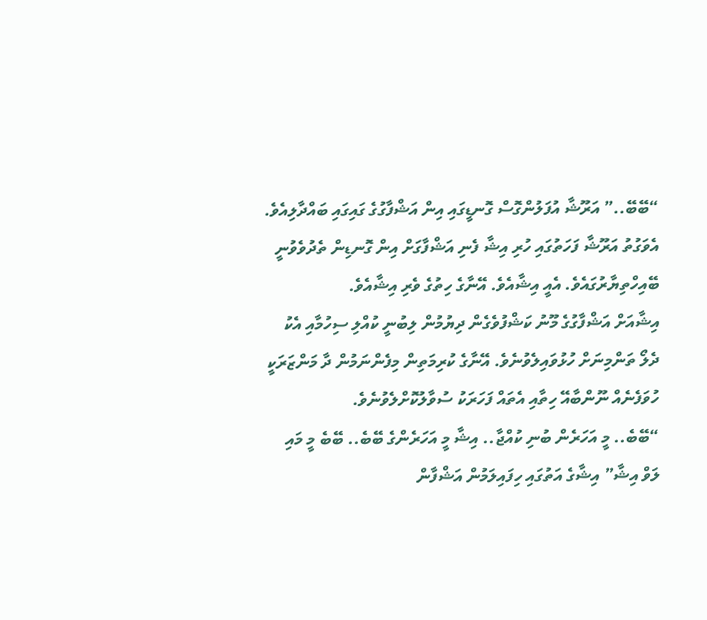“ބޭބޭ..” އަރޫޝާ އުފަލުންގޮސް ގޮނޑީގައި އިން އަޝްފާގުގެ ގައިގައި ބައްދާލިއެވެ. އެވަގުތު އަރޫޝާ ފަހަތުގައި ހުރި އިޝާ ފެނި އަޝްފާގަށް އިން ގޮނޑިން ތެދުވެވުނީ ބޭއިހްތިޔާރުގައެވެ. އެއީ އިޝާއެވެ. އޭނާގެ ހިތުގެ ވެރި އިޝާއެވެ.
އިޝާއަށް އަޝްފާގުގެ މޫނު ކަޝްފުވެގެން ދިޔުމުން ލިބުނީ ކުއްލި ސިހުމާއި އެކު ދެލޯ ތަންމިނަށް ހުޅުވައިލެވުނެވެ. އޭނާގެ ކުރިމަތިން މިފެންނަމުން ދާ މަންޒަރަކީ ހުވަފެނެއް ނޫންބާއޭ ހިތާއި އެތައް ފަހަރަކު ސުވާލުކޮށްލެވުނެވެ.
“ބޭބެ.. މީ އަހަރެން ބުނި ކުއްޖާ.. އިޝާ މީ އަހަރެންގެ ބޭބެ.. ބޭބެ މީ މައި ލަވް އިޝާ” އިޝާގެ އަތުގައި ހިފައިލަމުން އަޝްފާން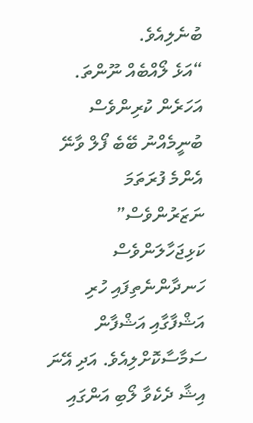ބުނެލިއެވެ.
“އަޅެ ލޯއްބެއް ނޫންތަ. އަހަރެން ކުރިންވެސް ބުނީމެއްނު ބޭބެ ފޯލް ވާނޭ އެންމެ ފުރަތަމަ ނަޒަރުންވެސް” ކަޅިޖަހާލަންވެސް ހަނދާންނެތިފައި ހުރި އަޝްފާގާއި އަޝްފާން ސަމާސާކޮށްލިއެވެ. އަދި އޭނަ އިޝާ ދެކެވާ ލޯބި އަންގައި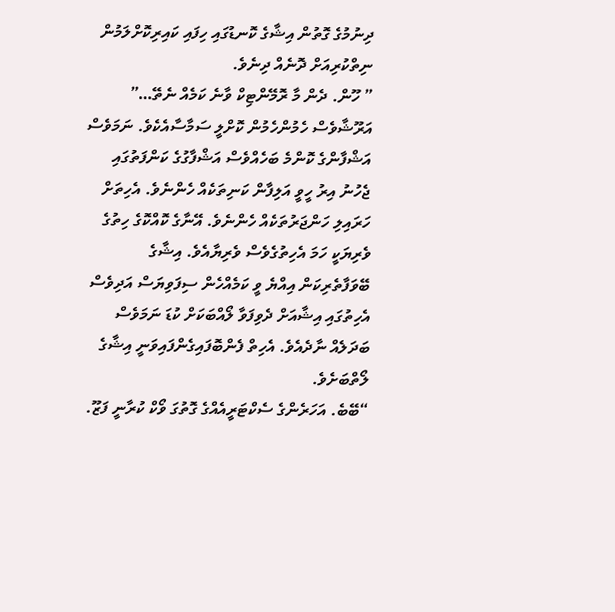ދިނުމުގެ ގޮތުން އިޝާގެ ކޮނޑުގައި ހިފައި ކައިރިކޮށްލަމުން ނިތްކުރިއަށް ދޮނެއް ދިނެވެ.
” ހޫން. ދެން މާ ރޮމޭންޓިކް ވާނެ ކަމެއް ނެތޭ…” އަރޫޝާވެސް ހެމުންހެމުން ކޮށްލީ ސަމާސާއެކެވެ. ނަމަވެސް އަޝްފާންގެ ކޮންމެ ބަހެއްވެސް އަޝްފާގުގެ ކަންފަތުގައި ޖެހުނު އިރު ހީވީ އަލިފާން ކަނިތަކެއް ހެންނެވެ. އެހިތަށް ހަރައިލި ހަންޖަރުތަކެއް ހެންނެވެ. އޭނާގެ ކޮއްކޮގެ ހިތުގެ ވެރިޔަކީ ހަމަ އެހިތުގެވެސް ވެރިޔާއެވެ. އިޝާގެ ބޭވަފާތެރިކަން އިއްޔެ ވީ ކަމެއްހެން ސިފަވިޔަސް އަދިވެސް އެހިތުގައި އިޝާއަށް ދެވިފަވާ ލޯއްބަކަށް ކުޑަ ނަމަވެސް ބަދަލެއް ނާދެއެވެ. އެހިތް ފެންބޮފައިގެންފައިވަނީ އިޝާގެ ލޯތްބަށެވެ.
“ބޭބެ. އަހަރެންގެ ސެކްޓަރީއެއްގެ ގޮތުގަ ވޯކް ކުރާނީ ފަޒޫ.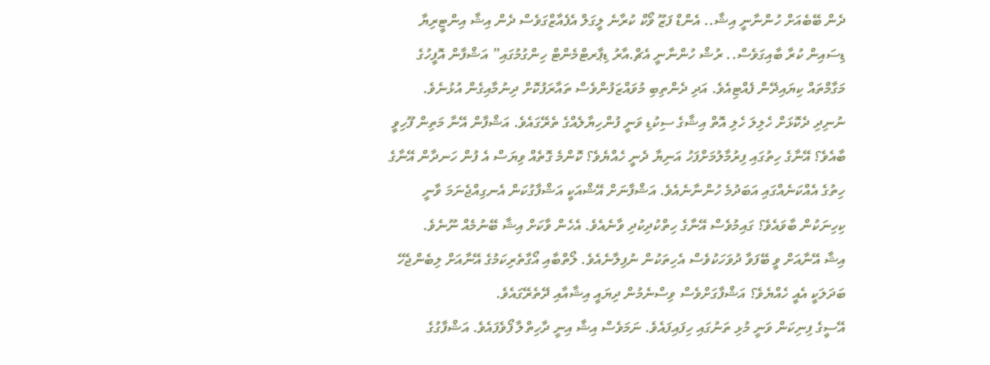ދެން ބޭބެއަށް ހުންނާނީ އިޝާ.. އެންޑް ފަޒޫ ވޯކް ކުރާނެ ލީގަލް އެފެއާޒްގަވެސް ދެން އިޝާ އިންޓީރިޔާ ޑިސައިން ކުރާ ބާއިގަވެސް.. ރުޝް ހުންނާނީ އެޗް.އާރު ޑިޕާރޓްމެންޓް ހިންގުމުގައި” އަޝްފާން އޮފީހުގެ މަގާމްތައް ކިޔައިދޭން ފެއްޓިއެވެ. އަދި ދެންތިބި މުވައްޒަފުންވެސް ތައާރަފުކޮށް ދިނުމާއިގެން އުޅުނެވެ.
ނުނިދި ދެކޮޅަށް ހެލިލަ ހެލި އޮތް އިޝާގެ ސިކުޑި ވަނީ ފުންހިޔާލެއްގެ ތެރޭގައެވެ. އަޝްފާން އޭނާ މަތިން ފޫހިވީ ބާއެވެ؟ އޭނާގެ ހިތުގައި ފިރުމާލުމަށްފަހު އަނިޔާ ދެނީ ހެއްޔެވެ؟ ކޮންމެ ގޮތެއް ވިޔަސް އެ ފުން ހަނދާން އޭނާގެ ހިތުގެ އެއްކަނެއްގައި އަބަދުމެ ހުންނާނެއެވެ. އަޝްފާނަށް އޭޝްއަކީ އަޝްފާގުކަން އެނގިއްޖެނަމަ ވާނީ ކިހިނަކުން ބާވައެވެ؟ ގައިމުވެސް އޭނާގެ ހިތްކުދިކުދި ވާނެއެވެ. އެހެން ވާކަށް އިޝާ ބޭނުމެއް ނޫނެވެ.
އިޝާ އޭނާއަށް ވީ ބޭފަވާ ދުވަހަކުވެސް އެހިތަކުން ނުފިލާނެއެވެ. ލޯތްބާއި އޯގާތެރިކަމުގެ އޭނާއަށް ލިބެންޖެހޭ ބަދަލަކީ އެއީ ހެއްޔެވެ؟ އަޝްފާގަށްވެސް ވިސްނެމުން ދިޔައީ އިޝާއާއި ދޭތެރޭގައެވެ.
އޭސީގެ ފިނިކަން ވަނީ މުޅި ތަނުގައި ހިފައިފައެވެ. ނަމަވެސް އިޝާ އިނީ ދާހިތްލާ ފޯވެފައެވެ. އަޝްފާގުގެ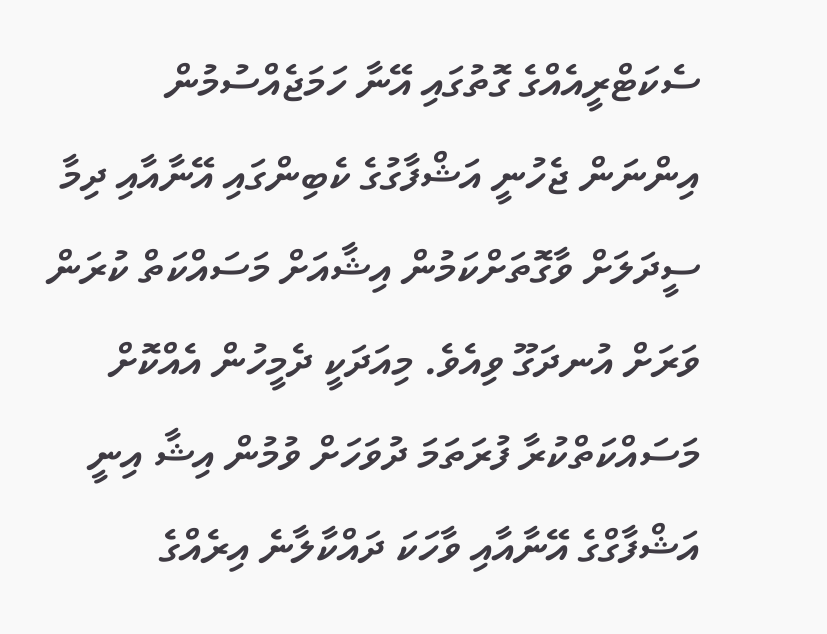ސެކަޓްރީއެއްގެ ގޮތުގައި އޭނާ ހަމަޖެއްސުމުން އިންނަން ޖެހުނީ އަޝްފާގުގެ ކެބިންގައި އޭނާއާއި ދިމާ ސީދަލަށް ވާގޮތަށްކަމުން އިޝާއަށް މަސައްކަތް ކުރަން ވަރަށް އުނދަގޫ ވިއެވެ. މިއަދަކީ ދެމީހުން އެއްކޮށް މަސައްކަތްކުރާ ފުރަތަމަ ދުވަހަށް ވުމުން އިޝާ އިނީ އަޝްފާގްގެ އޭނާއާއި ވާހަކަ ދައްކާލާނެ އިރެއްގެ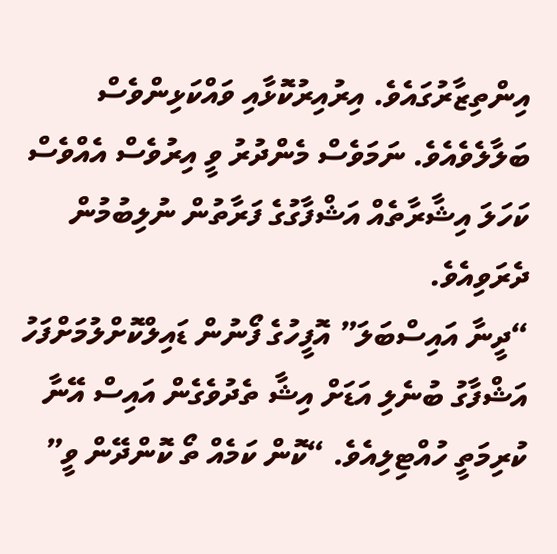އިންތިޒާރުގައެވެ. އިރުއިރުކޮޅާއި ވައްކަޅިންވެސް ބަލާލެވެއެވެ. ނަމަވެސް މެންދުރު ވީ އިރުވެސް އެއްވެސް ކަހަލަ އިޝާރާތެއް އަޝްފާގުގެ ފަރާތުން ނުލިބުމުން ދެރަވިއެވެ.
“ދީނާ އައިސްބަލަ” އޮފީހުގެ ފޯނުން ޑައިލްކޮށްލުމަށްފަހު އަޝްފާގު ބުނެލި އަޑަށް އިޝާ ތެދުވެގެން އައިސް އޭނާ ކުރިމަތީ ހުއްޓިލިއެވެ. “ކޮން ކަމެއް ތޯ ކޮންދޭން ވީ”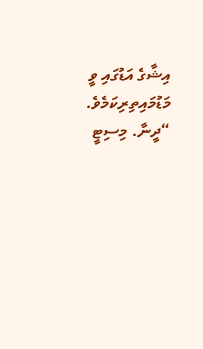އިޝާގެ އަޑުގައި ވީ މަޑުމައިތިރިކަމެވެ.
“ދީނާ. މިސިޓީ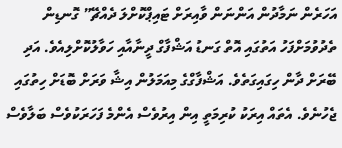އަހަރެން ނަމާދުން އަންނަން ވާއިރަށް ޓައިޕްކޮށްލަ ދެއްޗޭ” ގޮނޑިން ތެދުވުމަށްފަހު އަތުގައި އޮތް ގަނޑު އަޝްފާގް ދީނާއާއި ހަވާލުކޮށްލިއެވެ. އަދި ބޭރަށް ދާން ހިގައިގަތެވެ. އަޝްފާގްގެ މިއަމަލުން އިޝާ ވަރަށް ބޮޑަށް ހިތުގައި ޖެހުނެވެ. އެތައް އިރަކު ކުރިމަތީ އިން އިރުވެސް އެންމެ ފަހަރަކުވެސް ބަލާވެސް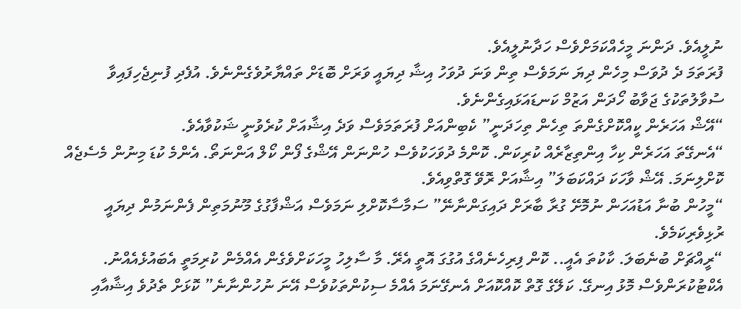ނުލީއެވެ. ދަންނަ މީހެއްކަމަށްވެސް ހަދާނުލީއެވެ.
ފުރަތަމަ ދެ ދުވަސް މިހެން ދިޔަ ނަމަވެސް ތިން ވަނަ ދުވަހު އިޝާ ދިޔައީ ވަރަށް ބޮޑަށް ތައްޔާރުވެގެންނެވެ. އުފެދި ފުނިޖެހިފައިވާ ސުވާލުތަކުގެ ޖަވާބު ހޯދަން އަޒުމް ކަނޑައަޅައިގެންނެވެ.
“އޭޝް އަހަރެން ކީއްކޮށްގެންތަ ތިހެން ތިހަދަނީ” ކެބިންއަށް ފުރަތަމަވެސް ވަދެ އިޝާއަށް ކުރެވުނީ ޝަކުވާއެވެ.
“އެނގޭތަ އަހަރެން ކިހާ އިންތިޒާރެއް ކުރިކަން. ކޮންމެ ދުވަހަކުވެސް ހުންނަން އޭޝްގެ ފޯން ކޯލް އަންނަތޯ. އެންމެ ކުޑަ މިނުން މެސެޖެއް ކޮށްލިނަމަ. އޭޝް ވާހަކަ ދައްކަބަލަ” އިޝާއަށް ރޮވޭ ގޮތްވިއެވެ.
“މީހުން ބުނާ އަޑުއަހަން ނުމޮށޭ ގުރާ ބާރަށް ދައިގަންނާނޭ” ސަމާސާކޮށްލި ނަމަވެސް އަޝްފާގުގެ މޫނުމަތިން ފެންނަމުން ދިޔައީ ރުޅިވެރިކަމެވެ.
“ރީއްޗަށް ބުނެބަލަ. ކާކުތަ އެއީ.. ކޮން ފިރިހެނެއްގެ އުގުގަ އޮތީ އެރޭ. މާ ސާލިހު މީހަކަށްވެގެން އެއްމެން ކުރިމަތީ އެބައުޅެއެއްނު. އެކްޓުކުރަންވެސް މޮޅު އިނގޭ. ކަލޭގެ ގޮތް ކޮއްކޮއަށް އެނގޭނަމަ އެއްމެ ސިކުންތަކުވެސް އޭނަ ނުހުންނާނެ” ކޮޅަށް ތެދުވެ އިޝާއާއި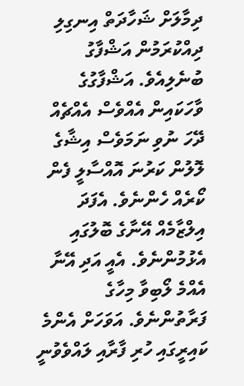ދިމާލަށް ޝަހާދަތް އިނގިލި ދިއްކުރަމުން އަޝްފާގު ބުނެލިއެވެ. އަޝްފާގުގެ ވާހަކައިން އެއްވެސް އެއްޗެއް ދޭހަ ނުވި ނަމަވެސް އިޝާގެ ލޮލުން ކަރުނަ އޮއްސާލީ ފެން ކޯރެއް ހެންނެވެ. އެފަދަ އިލްޒާމެއް އޭނާގެ ބޮލުގައި އެޅުމުންނެވެ. އެއީ އަދި އޭނާ އެއްމެ ލޯބިވާ މިހާގެ ފަރާތުންނެވެ. އަވަހަށް އެންމެ ކައިރީގައި ހުރި ފާރާއި ލައްވެވުނީ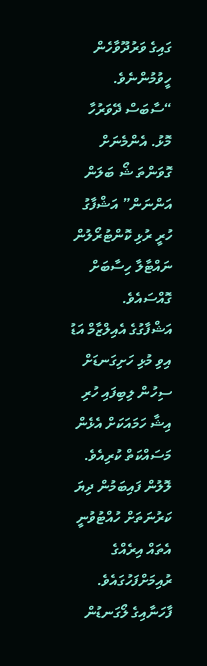ގައިގެ ވަރުދޫވާހެން ހީވުމުންނެވެ.
“ސާބަސް ދޭވަރުހާ މޮޅު. އެންމެނަށް ގޮވަންތަ ޝޯ ބަލަން އަންނަން” އަޝްފާގު ހުރީ ރުޅި ކޮންޓުރޯލުން ނައްޓާލާ ހިސާބަށް ގޮއްސައެވެ.
އަޝްފާގުގެ އެއިލްޒާމް އަޑު އިވި މުޅި ހަށިގަނޑަށް ސިހުން ލިބިފައި ހުރި އިޝާ ހަމައަކަށް އެޅެން މަސައްކަތް ކުރިއެވެ. ލޮލުން ފައިބަމުން ދިޔަ ކަރުނަތަށް ހުއްޓުވުނީ އެތައް އިރެއްގެ ރުއިމަށްފަހުގައެވެ. ފާހަނާއިގެ ލޯގަނޑުން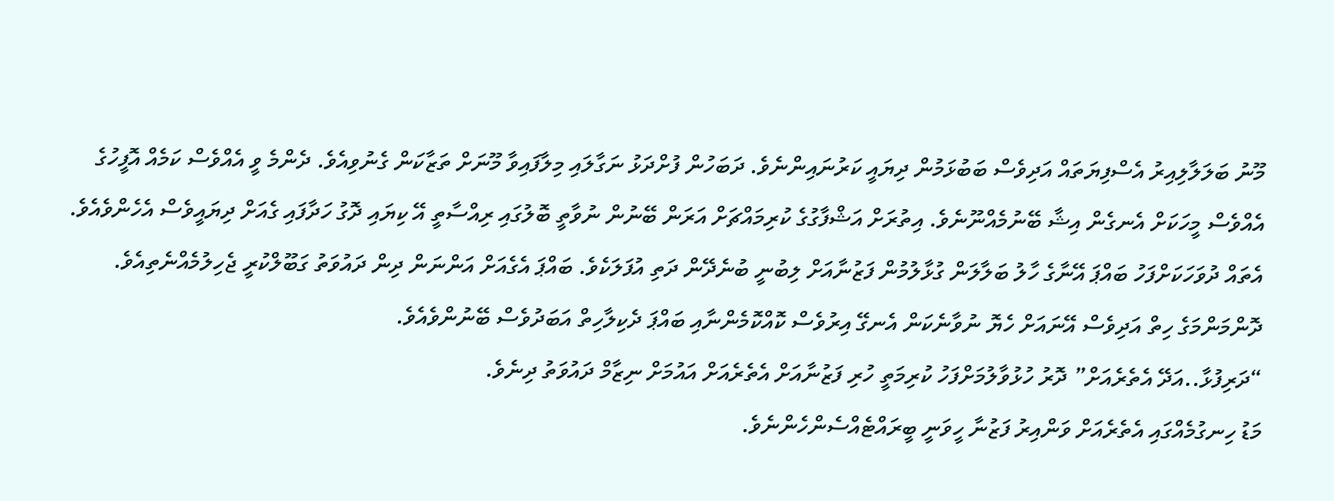މޫނު ބަލަލާލިއިރު އެސްފިޔަތައް އަދިވެސް ބަބުޅަމުން ދިޔައީ ކަރުނައިންނެވެ. ދަބަހުން ފުށްދަޅު ނަގާލައި މިލާފައިވާ މޫނަށް ތަޒާކަން ގެނުވިއެވެ. ދެންމެ ވީ އެއްވެސް ކަމެއް އޮފީހުގެ އެއްވެސް މީހަކަށް އެނގެން އިޝާ ބޭނުމެއްނޫނެވެ. އިތުރަށް އަޝްފާގުގެ ކުރިމައްޗަށް އަރަން ބޭނުން ނުވާތީ ބޮލުގައި ރިއްސާތީ އޭ ކިޔައި ދޮގު ހަދާފައި ގެއަށް ދިޔައީވެސް އެހެންވެއެވެ.
އެތައް ދުވަހަކަށްފަހު ބައްޕަ އޭނާގެ ހާލު ބަލާލަން ގުޅާލުމުން ފަޒުނާއަށް ލިބުނީ ބުނެދޭން ދަތި އުފަލަކެވެ. ބައްޕަ އެގެއަށް އަންނަން ދިން ދައުވަތު ގަބޫލްކުރީ ޖެހިލުމެއްނެތިއެވެ. ދޮންމަންމަގެ ހިތް އަދިވެސް އޭނައަށް ހެޔޮ ނުވާނެކަން އެނގޭ އިރުވެސް ކޮއްކޮމެންނާއި ބައްޕަ ދެކިލާހިތް އަބަދުވެސް ބޭނުންވެއެވެ.
“ދަރިފުޅާ..އަދޭ އެތެރެއަށް” ދޮރު ހުޅުވާލުމަށްފަހު ކުރިމަތީ ހުރި ފަޒުނާއަށް އެތެރެއަށް އައުމަށް ނިޒާމް ދައުވަތު ދިނެވެ.
މަޑު ހިނގުމެއްގައި އެތެރެއަށް ވަންއިރު ފަޒުނާ ހީވަނީ ބީރައްޓެއްސެންހެންނެވެ.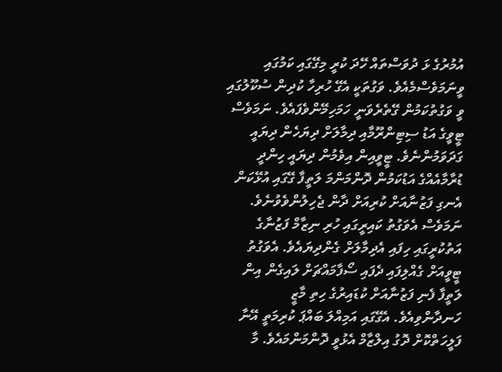އުމުރުގެ ޅަ ދުވަސްތައް ހޭދަ ކުރީ މިގޭގައި ކަމުގައި ވީނަމަވެސްމެއެވެ. ވަގުތަކީ އެގޭ ހުރިހާ ކުދިން ސުކޫލުގައި ވީ ވަގުތުކަމުން ގޭތެރެވަނީ ހަމަހިމޭންވެފައެވެ. ނަމަވެސް ޓީވީގެ އަޑު ސިޓިންރޫމާއި ދިމާލަށް ދިޔަހެން ދިޔައީ ގަދަވަމުންނެވެ. ޓީވީއިން އިވެމުން ދިޔައީ ހިންދީ ޑުރާމާއެއްގެ އަޑުކަމުން ދޮންމަންމަ ލަތީފާ ގޭގައި އުޅޭކަން އެނގި ފަޒުނާއަށް ކުރިއަށް ދާން ޖެހިލުންވެވުނެވެ. ނަމަވެސް އެވަގުތު ކައިރީގައި ހުރި ނިޒާމް ފަޒުނާގެ އަތުކުރީގައި ހިފައި އެދިމާލަށް ގެންދިޔައެވެ. އެވަގުތު ޓީވީއަށް ގެއްލިފައި ދެފައި ސޯފާމައްޗަށް ލައިގެން އިން ލަތީފާ ފެނި ފަޒުނާއަށް ކުޑައިރުގެ ހިތި މާޒީ ހަނދާންވިއެވެ. އެގޭގައި އަމިއްލަ ބައްޕަ ކުރިމަތީ އޭނާ ފަލީހަތްކޮށް ދޮގު އިލްޒާމް އެޅުވީ ދޮންމަންމައެވެ. މާ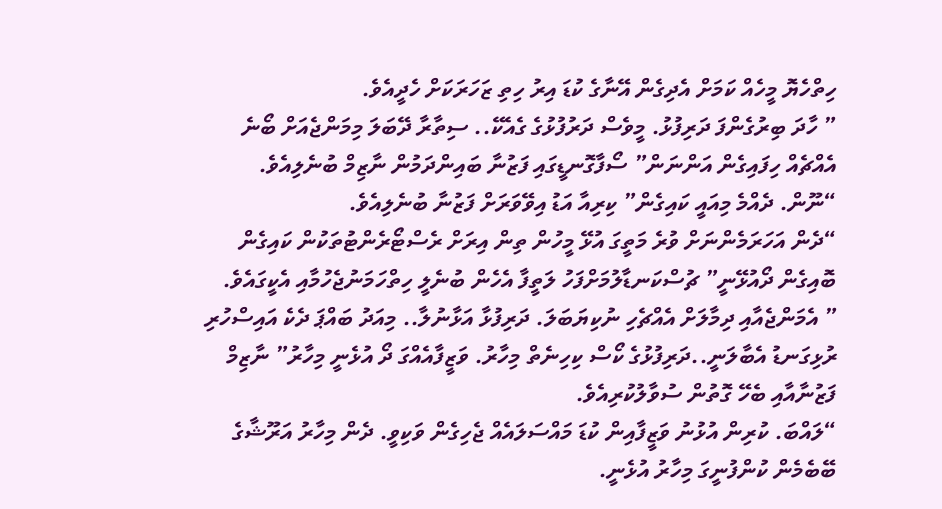ހިތްހެޔޮ މީހެއް ކަމަށް އެދިގެން އޭނާގެ ކުޑަ އިރު ހިތި ޒަހަރަކަށް ހެދީއެވެ.
” ހާދަ ބިރުގެންފަ ދަރިފުޅު. މީވެސް ދަރުފުޅުގެ ގެއެކޭ.. ސިތާރާ ދޭބަލަ މިމަންޖެއަށް ބޯނެ އެއްޗެއް ހިފައިގެން އަންނަން” ސޯފާގޮނޑީގައި ފަޒުނާ ބައިންދަމުން ނާޒިމް ބުނެލިއެވެ.
“ނޫން. ދެއްމެ މިއައީ ކައިގެން” ކިރިއާ އަޑު އިވޭވަރަށް ފަޒުނާ ބުނެލިއެވެ.
“ދެން އަހަރަމެންނަށް ވުރެ މަތީގަ އުޅޭ މީހުން ތިން އިރަށް ރެސްޓޯރެންޓުތަކުން ކައިގެން ބޮއިގެން ދޯއުޅޭނީ” ޗުސްކަނޑާލުމަށްފަހު ލަތީފާ އެހެން ބުނެލީ ހިތްހަމަނުޖެހުމާއި އެކީގައެވެ.
” އެމަންޖެއާއި ދިމާލަށް އެއްޗެހި ނުކިޔަބަލަ. ދަރިފުޅާ އަޅާނުލާ.. މިއަދު ބައްޕަ ދެކެ އައިސްހުރި ރުޅިގަނޑު އެބާލަނީ..ދަރިފުޅުގެ ކޯސް ކިހިނެތް މިހާރު. ވަޒީފާއެއްގަ ދޯ އުޅެނީ މިހާރު” ނާޒިމް ފަޒުނާއާއި ބެހޭ ގޮތުން ސުވާލުކުރިއެވެ.
“ލައްބަ. ކުރިން އުޅުނު ވަޒީފާއިން ކުޑަ މައްސަލައެއް ޖެހިގެން ވަކިވީ. ދެން މިހާރު އަރޫޝާގެ ބޭބެމެން ކުންފުނީގަ މިހާރު އުޅެނީ.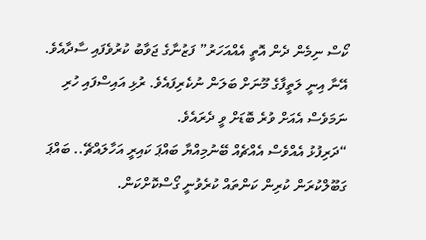ކޯސް ނިމެން ދެން އޮތީ އެއްއަހަރު” ފަޒުނާގެ ޖަވާބު ކުރުވެފައި ސާދާއެވެ. އޭނާ އިނީ ލަތީފާގެ މޫނަށް ބަލަން ނުކެރިފައެވެ. ރުޅި އައިސްފައި ހުރި ނަމަވެސް އެއަށް ވުރެ ބޮޑަށް ވީ ދެރައެވެ.
“ދަރިފުޅު އެއްވެސް އެއްޗެއް ބޭނުމިއްޔާ ބައްޕަ ކައިރީ އަހާލައްޗޭ.. ބައްޕަ ގަބޫލްކުރަން ކުރިން ކަންތައް ކުރެވުނީ ގޯސްކޮށްކަން.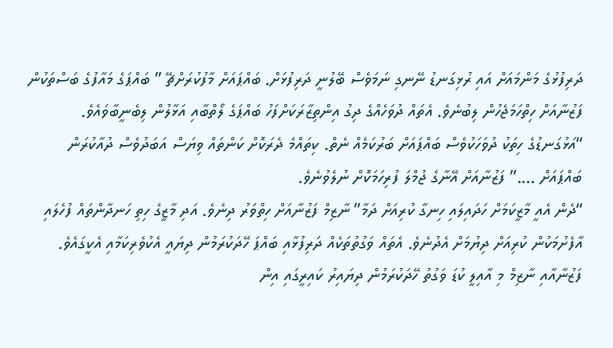ދަރިފުޅުގެ މަންމައަށް އައި ރުޅިގަނޑު ނޭނގި ނަމަވެސް ބޭލުނީ ދަރިފުޅަށް. ބައްޕައަށް މާފުކުރަށްޗޭ ” ބައްޕަގެ މައާފުގެ ބަސްތަކުން ފަޒުނާއަށް ހިތްހަމަޖެހުން ލިބުނެވެ. އެތައް ދުވަހެއްގެ ދިގު އިންތިޒާރަކަށްފަހު ބައްޕަގެ ލޯތްބާއި އަޅާލުން ލިބެނީބާވައެވެ.
“އަޅުގަނޑުގެ ހިތަކު ދުވަހަކުވެސް ބައްޕައަށް ބަރުކަމެއް ނެތް. ކިތައްމެ ދެރަކޮށް ކަންތައް ވިޔަސް އަބަދުވެސް ދުއާކުރަން ބައްޕައަށް ….” ފަޒުނާއަށް އޭނާގެ ޖުމްލަ ފުރިހަމަކޮށް ނުލެވުނެވެ.
“ދެން އެއީ މާޒީކަމަށް ހަދައިލައި ހިނގާ ކުރިއަށް ދަމާ” ނާޒިމް ފަޒުނާއަށް ހިތްވަރު ދިނެވެ. އަދި މާޒީގެ ހިތި ހަނދާންތައް ފުހެލައި އާފެށުމަކުން ކުރިއަށް ދިޔުމަށް އެދުނެވެ. އެތައް ވަގުތުތަކެއް ދަރިފުޅާއި ބައްޕަ ހޭދަކުރަމުން ދިޔައީ އެކުވެރިކަމާއި އެކީގައެވެ. ފަޒުނާއާއި ނާޒިމް މި އާއިލީ ކުޑަ ވަގުތު ހޭދަކުރަމުން ދިޔައިރު ކައިރީގައި އިން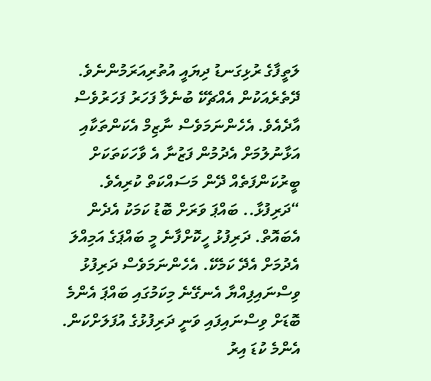ލަތީފާގެ ރުޅިގަނޑު ދިޔައީ އުތުރިއަރަމުންނެވެ. ދޭތެރެއަކުން އެއްޗެކޭ ބުނެލާ ފަހަރު ފަހަރުވެސް އާދެއެވެ. އެހެންނަމަވެސް ނާޒިމް އެކަންތަކާއި އަޅާނުލުމަށް އެދުމުން ފަޒުނާ އެ ވާހަކަތަކަށް ބީރުކަންފަތެއް ދޭން މަސައްކަތް ކުރިއެވެ.
“ދަރިފުޅާ.. ބައްޕަ ވަރަށް ބޮޑު ކަމަކު އެދެން އެބައޮތް. ދަރިފުޅު ހީކޮށްފާނެ މީ ބައްޕަގެ އަމިއްލަ އެދުމަށް އެދޭ ކަމެކޭ. އެހެންނަމަވެސް ދަރިފުޅު ވިސްނައިފިއްޔާ އެނގޭނެ މިކަމުގައި ބައްޕަ އެންމެ ބޮޑަށް ވިސްނައިފައި ވަނީ ދަރިފުޅުގެ އުފަލަށްކަން. އެންމެ ކުޑަ އިރު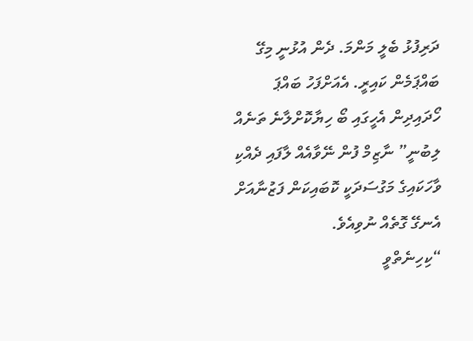ދަރިފުޅު ބެލީ މަންމަ. ދެން އުޅުނީ މިގޭ ބައްޕަމެން ކައިރީ. އެއަށްފަހު ބައްޕަ ހޯދައިދިން އެހީގައި ބޯ ހިޔާކޮށްލާނެ ތަނެއް ލިބުނީ” ނާޒިމް ފުން ނޭވާއެއް ލާފައި ދެއްކި ވާހަކައިގެ މަގުސަދަކީ ކޮބައިކަން ފަޒުނާއަށް އެނގޭ ގޮތެއް ނުވިއެވެ.
“ކިހިނެތްވީ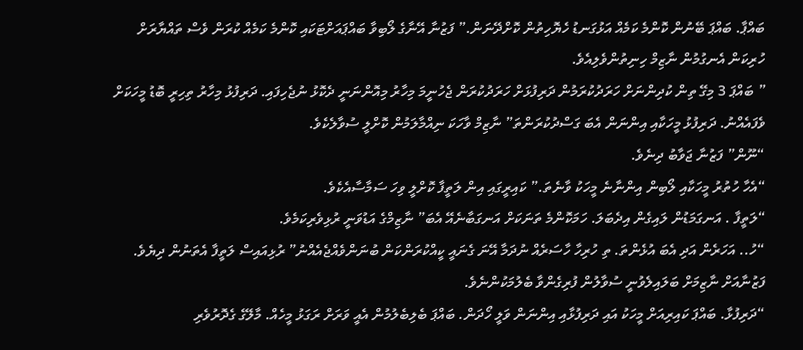ބައްޕާ. ބައްޕަ ބޭނުން ކޮންމެ ކަމެއް އަޅުގަނޑު ހެޔޮހިތުން ކޮށްދޭނަން.” ފަޒުނާ އޭނާގެ ލޯބިވާ ބައްޕައަށްޓަކައި ކޮންމެ ކަމެއް ކުރަން ވެސް ތައްޔާރަށް ހުރިކަން އެނގުމުން ނާޒިމް ހިނިތުންވެލިއެވެ.
” ބައްޕަ 3 މިގޭ ތިން ކުދިންނަށް ހަރަދުކުރަމުން ދަރިފުޅަށް ހަރަދުކުރަން ޖެހުނީމަ މިހާރު މިއޮންނަނީ ދެކޮޅު ނުޖެހިފައި. ދަރިފުޅު މިހާރު ތިހިރީ ބޮޑު މީހަކަށް ވެފައެއްނު. ދަރިފުޅު މީހަކާއި އިންނަން އެބަ ގަސްދުކުރަންތަ” ނާޒިމް ވާހަކަ ނިއްމާލަމުން ކޮށްލީ ސުވާލެކެވެ.
“ނޫން” ފަޒުނާ ޖަވާބު ދިނެވެ.
“އެހާ ހުތުރު މީހަކާއި ލޯބިން އިންނާނެ މީހަކު ވާނެތަ.” ކައިރީގައި އިން ލަތީފާ ކޮށްލީ ވިހަ ސަމާސާއެކެވެ.
“ލަތީފާ . އަނގަމަޑުން ލައިގެން އިދެބަލަ. ހަމަކޮންމެ ތަނަކަށް އަނގަބާނެއޭ އެބަ” ނާޒިމްގެ އަޑުވަނީ ރުޅިވެރިކަމެވެ.
“ހު.. އަހަރެން އަދި އެބަ އުޅެންތަ. ތި ހުރިހާ ހާސަރެއް ނުދަމާ އޭނަ ގެނައީ ކީއްކުރަންކަން ބުނަންވެއްޖެއެއްނު” ރުޅިއައިސް ލަތީފާ އެތަނުން ދިޔެވެ. ފަޒުނާއަށް ނާޒިމަށް ބަލައިލެވުނީ ސުވާލުން ފުރިގެންވާ ބެލުމަކުންނެވެ.
“ދަރިފުޅާ. ބައްޕަ ކައިރިއަށް މީހަކު އައި ދަރިފުޅާއި އިންނަން ވަލީ ހޯދަން. ބައްޕަ ބެލިބެލުމުން އެއީ ވަރަށް ރަގަޅު މީހެއް. މާލޭގެ ގެދޮރުވެރި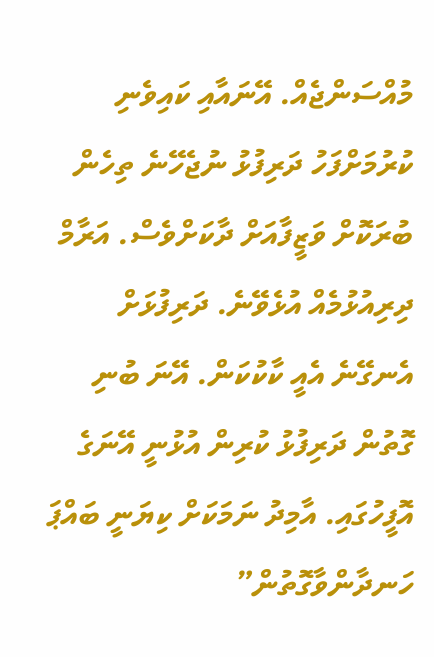މުއްސަންޖެއް. އޭނައާއި ކައިވެނި ކުރުމަށްފަހު ދަރިފުޅު ނުޖެހޭނެ ތިހެން ބުރަކޮށް ވަޒީފާއަށް ދާކަށްވެސް. އަރާމް ދިރިއުޅުމެއް އުޅެވޭނެ. ދަރިފުޅަށް އެނގޭނެ އެއީ ކާކުކަން. އޭނަ ބުނި ގޮތުން ދަރިފުޅު ކުރިން އުޅުނީ އޭނަގެ އޮފީހުގައި. އާމިދު ނަމަކަށް ކިޔަނީ ބައްޕަ ހަނދާންވާގޮތުން”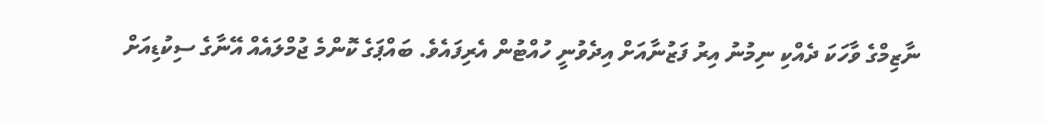ނާޒިމްގެ ވާހަކަ ދެއްކި ނިމުނު އިރު ފަޒުނާއަށް އިދެވުނީ ހުއްޓުން އެރިފައެވެ. ބައްޕަގެ ކޮންމެ ޖުމްލައެއް އޭނާގެ ސިކުޑިއަށް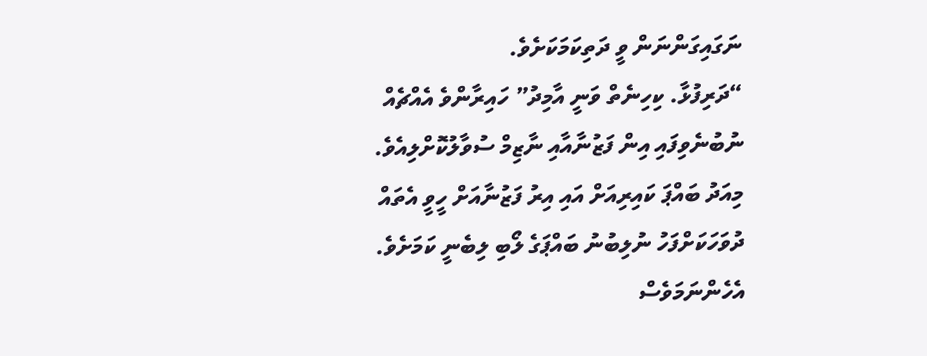ނަގައިގަންނަން ވީ ދަތިކަމަކަށެވެ.
“ދަރިފުޅާ. ކިހިނެތް ވަނީ އާމިދު” ހައިރާންވެ އެއްޗެއް ނުބުނެވިފައި އިން ފަޒުނާއާއި ނާޒިމް ސުވާލުކޮށްލިއެވެ.
މިއަދު ބައްޕަ ކައިރިއަށް އައި އިރު ފަޒުނާއަށް ހީވީ އެތައް ދުވަހަކަށްފަހު ނުލިބުނު ބައްޕަގެ ލޯބި ލިބެނީ ކަމަށެވެ. އެހެންނަމަވެސް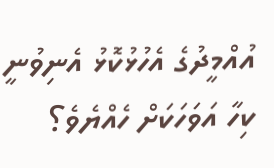އުއްމީދުގެ އެހުޅުކޮޅު އެނިވުނީ ކިހާ އަވަހަކަށް ހެއްޔެވެ؟